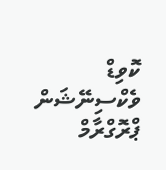ކޮވިޑް ވެކްސިނޭޝަން ޕްރޮގްރާމް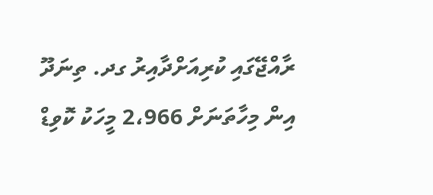ރާއްޖޭގައި ކުރިއަށްދާއިރު ގދ. ތިނަދޫ އިން މިހާތަނަށް 2،966 މީހަކު ކޮވިޑް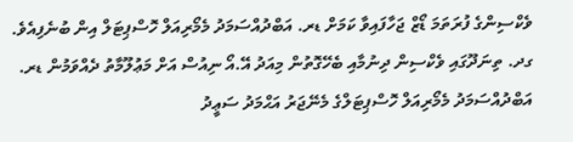ވެކްސިންގެ ފުރަތަމަ ޑޯޒް ޖަހާފައިވާ ކަމަށް ޑރ. އަބްދުއްސަމަދު މެމޯރިއަލް ހޮސްޕިޓަލް އިން ބުނެފިއެވެ.
ގދ. ތިނަދޫގައި ވެކްސިން ދިނުމާއި ބެހޭގޮތުން މިއަދު އޭ.އޯ ނިއުސް އަށް މަޢުލޫމާތު ދެއްވަމުން ޑރ. އަބްދުއްސަމަދު މެމޯރިއަލް ހޮސްޕިޓަލްގެ މެނޭޖަރު އަޙްމަދު ސަޢީދު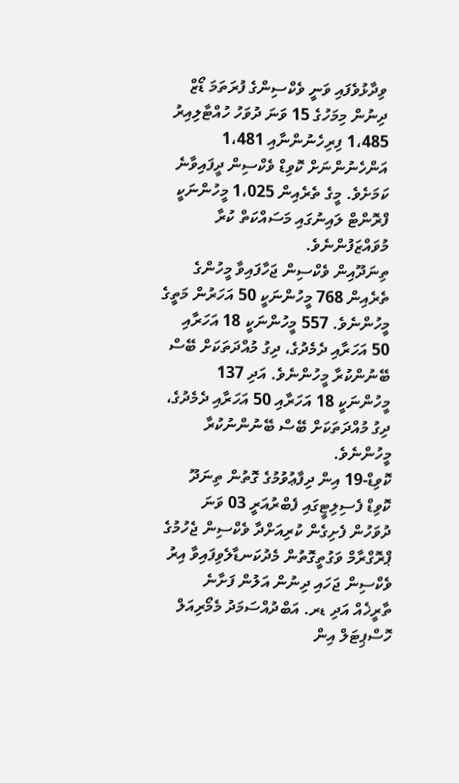ވިދާޅުވެފައި ވަނީ ވެކްސިންގެ ފުރަތަމަ ޑޯޒް ދިނުން މިމަހުގެ 15 ވަނަ ދުވަހު ހުއްޓާލިއިރު 1،485 ފިރިހެނުންނާއި 1،481 އަންހެނުންނަށް ކޮވިޑް ވެކްސިން ދީފައިވާނެ ކަމަށެވެ. މީގެ ތެރެއިން 1،025 މީހުންނަކީ ފްރޮންޓް ލައިނުގައި މަސައްކަތް ކުރާ މުވައްޒަފުންނެވެ.
ތިނަދޫއިން ވެކްސިން ޖަހާފައިވާ މީހުންގެ ތެރެއިން 768 މީހުންނަކީ 50 އަހަރުން މަތީގެ މީހުންނެވެ. 557 މީހުންނަކީ 18 އަހަރާއި 50 އަހަރާއި ދެމެދުގެ، ދިގު މުއްދަތަކަށް ބޭސް ބޭނުންކުރާ މީހުންނެވެ. އަދި 137 މީހުންނަކީ 18 އަހަރާއި 50 އަހަރާއި ދެމެދުގެ، ދިގު މުއްދަތަކަށް ބޭސް ބޭނުންނުކުރާ މީހުންނެވެ.
ކޮވިޑް-19 އިން ދިފާޢުވުމުގެ ގޮތުން ތިނަދޫ ކޮވިޑް ފެސިލިޓީގައި ފެބްރުއަރީ 03 ވަނަ ދުވަހުން ފެށިގެން ކުރިއަށްދާ ވެކްސިން ޖެހުމުގެ ޕްރޮގްރާމް ވަގުތީގޮތުން މެދުކަނޑާލެވިފައިވާ އިރު ވެކްސިން ޖަހައި ދިނުން އަލުން ފަށާނެ ތާރީޚެއް އަދި ޑރ. އަބްދުއްސަމަދު މެމޯރިއަލް ހޮސްޕިޓަލް އިން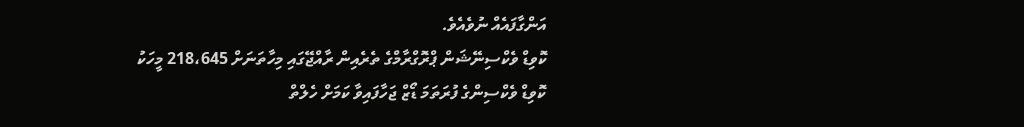އަންގާފައެއް ނުވެއެވެ.
ކޮވިޑް ވެކްސިނޭޝަން ޕްރޮގްރާމްގެ ތެރެއިން ރާއްޖޭގައި މިހާތަނަށް 218،645 މީހަކު ކޮވިޑް ވެކްސިންގެ ފުރަތަމަ ޑޯޒް ޖަހާފައިވާ ކަމަށް ހެލްތް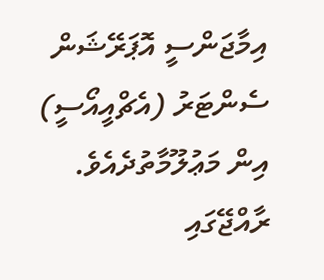އިމާޖަންސީ އޮޕަރޭޝަން ސެންޓަރު (އެޗްއީއޯސީ) އިން މަޢުލޫމާތުދެއެވެ. ރާއްޖޭގައި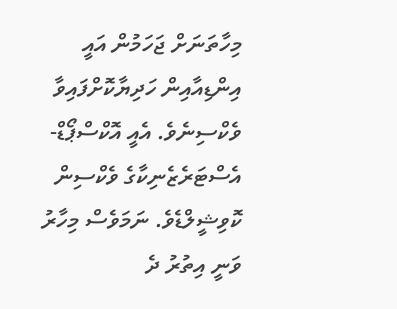މިހާތަނަށް ޖަހަމުން އައީ އިންޑިއާއިން ހަދިޔާކޮށްފައިވާ ވެކްސިނެވެ. އެއީ އޮކްސްޕޯޑް-އެސްޓަރެޒެނިކާގެ ވެކްސިން ކޮވިޝީލްޑެވެ. ނަމަވެސް މިހާރު ވަނީ އިތުރު ދެ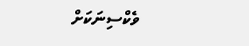ވެކްސިނަކަށް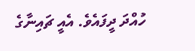ހުއްދަ ދީފައެވެ. އެއީ ޗައިނާގެ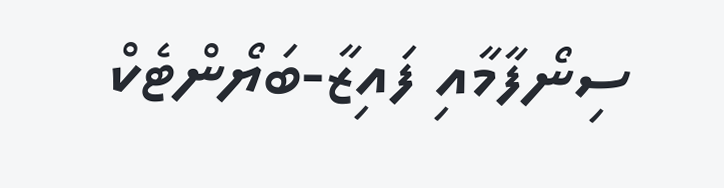ސިނޯފާމާއި ފައިޒާ-ބަޔޯންޓެކް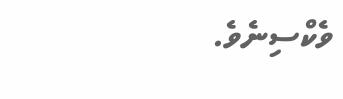ވެކްސިނެވެ.